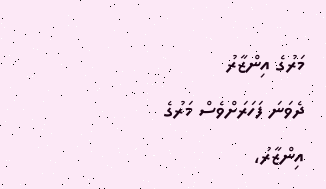މަރުގެ އިންޒާރު
ދެވަނަ ފަހަރަށްވެސް މަރުގެ އިންޒާރު،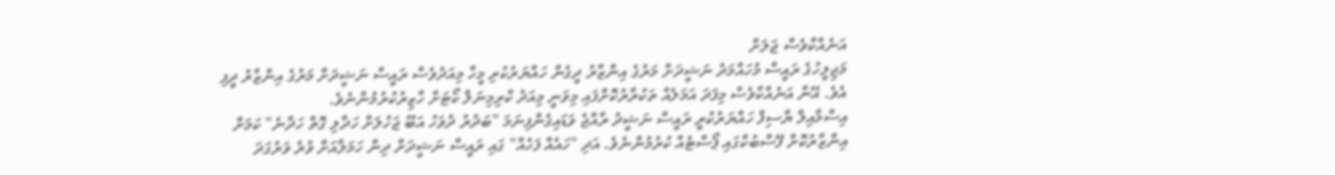އަނެއްކާވެސް ޖަލަށް
މަޖިލީހުގެ ރައީސް މުހައްމަދު ނަޝީދަށް މަރުގެ އިންޒާރު ދީގެން ހައްޔަރުކުރި މީހާ މިއަދުވެސް ރައީސް ނަޝީދަށް މަރުގެ އިންޒާރު ދީފި އެވެ. އޭނާ އަނެއްކާވެސް މިފަދަ އަމަލެއް ތަކުރާރުކޮށްފައި މިވަނީ މިއަދު ކްރިމިނަލް ކޯޓަށް ހާޒިރުކުރުމުންނެވެ.
އިސްމާއިލް ޔާސިފް ހައްޔަރުކުރީ ރައީސް ނަޝީދު ރާއްޖެ ވަޑައިގެންފިނަމަ "ބަދުރު ދުވަހު އަބޫ ޖަހުލަށް ހަދާލި ގޮތް ހަދާނެ" ކަމަށް އިންޒާރުކޮށް ފޭސްބުކްގައި ޕޯސްޓެއް ކުރުމުންނެވެ. އަދި "ހައެއް ފަހެއް" ގައި ރައީސް ނަޝީދަށް ދިން ހަމަލާއަށް ވުރެ ވަރުގަދަ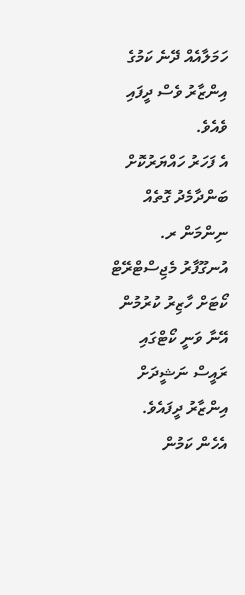ހަމަލާއެއް ދޭނެ ކަމުގެ އިންޒާރު ވެސް ދީފައި ވެއެވެ.
އެ ފަހަރު ހައްޔަރުކޮށް ބަންދާމެދު ގޮތެއް ނިންމަން ރ. އުނގޫފާރު މެޖިސްޓްރޭޓް ކޯޓަށް ހާޒިރު ކުރުމުން އޭނާ ވަނީ ކޯޓްގައި ރައީސް ނަޝީދަށް އިންޒާރު ދީފައެވެ. އެހެން ކަމުން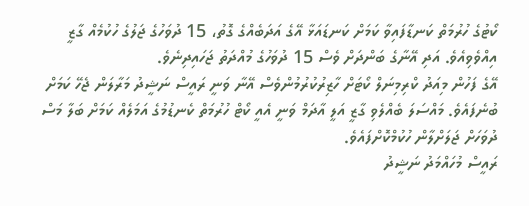ކޯޓުގެ ހުރުމަތް ކަނޑާފައިވާ ކަމަށް ކަނޑައަޅާ އޭގެ އަދަބެއްގެ ގޮތު، 15 ދުވަހުގެ ޖަލުގެ ހުކުމެއް ގާޒީ އިއްވެވިއެވެ. އަދި އޭނާގެ ބަންދަށް ވެސް 15 ދުވަހުގެ މުއްދަތު ޖަހައިދިނެވެ.
އޭގެ ފަހުން މިއަދު ކްރިމިނަލް ކޯޓަށް ހާޒިރުކުރުމުންވެސް އޭނާ ވަނީ ރައީސް ނަޝީދު މަރާލަން ޖެހޭ ކަމަށް ބުނެފައެވެ. މައްސަލަ ބެއްލެވި ގާޒީ އަލީ އާދަމް ވަނީ އެއީ ކޯޓް ހުރުމަތް ކެނޑުމުގެ އަމަލެއް ކަމަށް ބަލާ މަސް ދުވަހަށް ޖަލަށްލާން ހުކުމްކޮށްފައެވެ.
ރައީސް މުހައްމަދު ނަޝީދު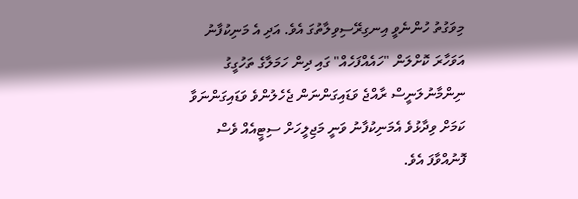މިވަގުތު ހުންނެވީ އިނގިރޭސިވިލާތުގަ އެވެ. އަދި އެ މަނިކުފާނު އަވަހާރަ ކޮށްލަން "ހައެއްފަހެއް" ގައި ދިން ހަމަލާގެ ތަހުގީގު ނިންމާނުލަނީސް ރާއްޖެ ވަޑައިގަންނަން ޖެހެލުންވެ ވަޑައިގަންނަވާ ކަމަށް ވިދާޅުވެ އެމަނިކުފާނު ވަނީ މަޖިލީހަށް ސިޓީއެއް ވެސް ފޮނުއްވާފަ އެވެ.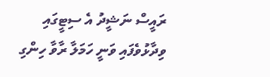ރައީސް ނަޝީދު އެ ސިޓީގައި ވިދާޅުވެފައި ވަނީ ހަމަލާ ރާވާ ހިންގި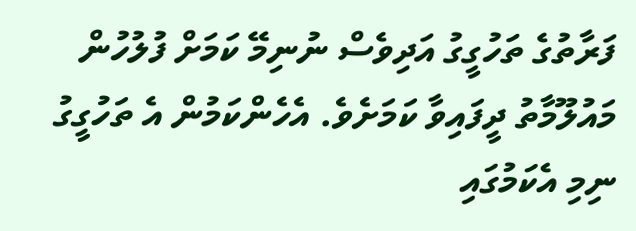ފަރާތުގެ ތަހުގީގު އަދިވެސް ނުނިމޭ ކަމަށް ފުލުހުން މައުލޫމާތު ދީފައިވާ ކަމަށެވެ. އެހެންކަމުން އެ ތަހުގީގު ނިމި އެކަމުގައި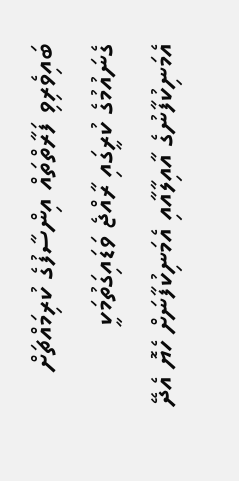ބައިވެރިވި ފަރާތްތައް އިންސާފުގެ ކުރިމައްޗަށް ގެނައުމުގެ ކުރީގައި ރާއްޖެ ވަޑައިގަތުމަކީ އެމަނިކުފާނުގެ އާއިލާއާއި އެމަނިކުފާނަށް ހެޔޮ އެދޭ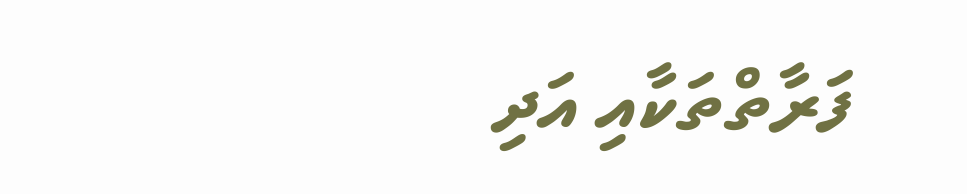ފަރާތްތަކާއި އަދި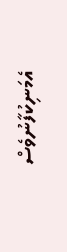އެމަނިކުފާނުވެސް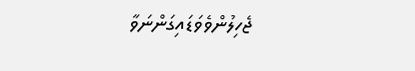ޖެހިލުންވެވަޑައިގަންނަވާ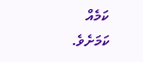ކަމެއް ކަމަށެވެ.